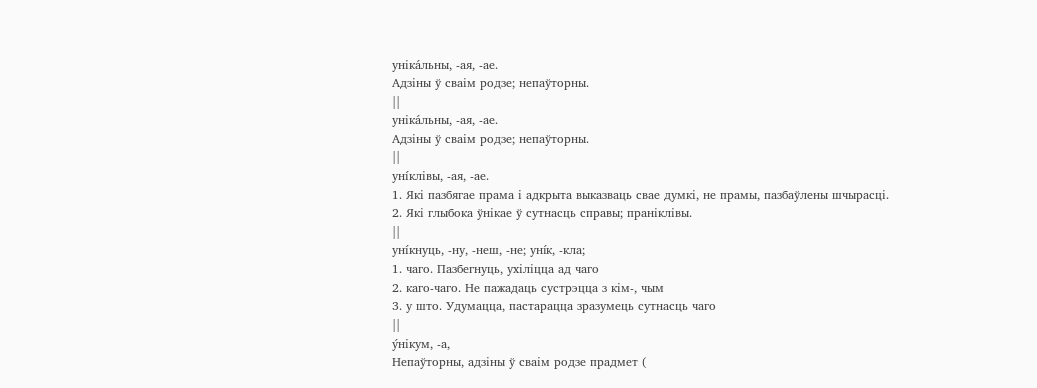уніка́льны, -ая, -ае.
Адзіны ў сваім родзе; непаўторны.
||
уніка́льны, -ая, -ае.
Адзіны ў сваім родзе; непаўторны.
||
уні́клівы, -ая, -ае.
1. Які пазбягае прама і адкрыта выказваць свае думкі, не прамы, пазбаўлены шчырасці.
2. Які глыбока ўнікае ў сутнасць справы; праніклівы.
||
уні́кнуць, -ну, -неш, -не; уні́к, -кла;
1. чаго. Пазбегнуць, ухіліцца ад чаго
2. каго-чаго. Не пажадаць сустрэцца з кім-, чым
3. у што. Удумацца, пастарацца зразумець сутнасць чаго
||
у́нікум, -а,
Непаўторны, адзіны ў сваім родзе прадмет (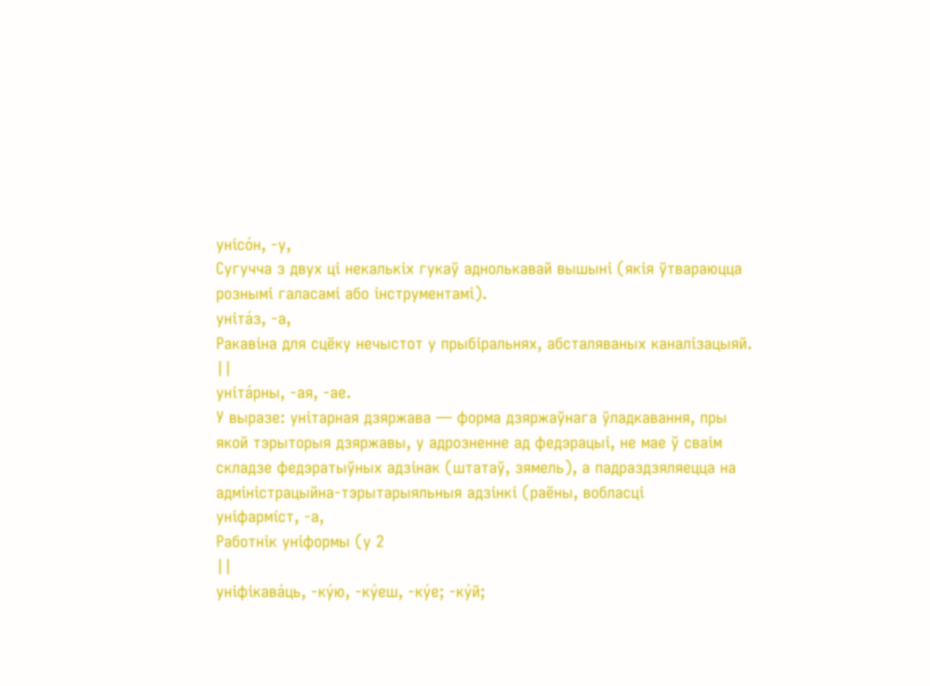унісо́н, -у,
Сугучча з двух ці некалькіх гукаў аднолькавай вышыні (якія ўтвараюцца рознымі галасамі або інструментамі).
уніта́з, -а,
Ракавіна для сцёку нечыстот у прыбіральнях, абсталяваных каналізацыяй.
||
уніта́рны, -ая, -ае.
У выразе: унітарная дзяржава — форма дзяржаўнага ўладкавання, пры якой тэрыторыя дзяржавы, у адрозненне ад федэрацыі, не мае ў сваім складзе федэратыўных адзінак (штатаў, зямель), а падраздзяляецца на адміністрацыйна-тэрытарыяльныя адзінкі (раёны, вобласці
уніфармі́ст, -а,
Работнік уніформы (у 2
||
уніфікава́ць, -ку́ю, -ку́еш, -ку́е; -ку́й;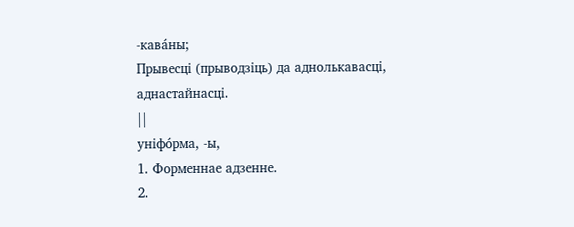-кава́ны;
Прывесці (прыводзіць) да аднолькавасці, аднастайнасці.
||
уніфо́рма, -ы,
1. Форменнае адзенне.
2.